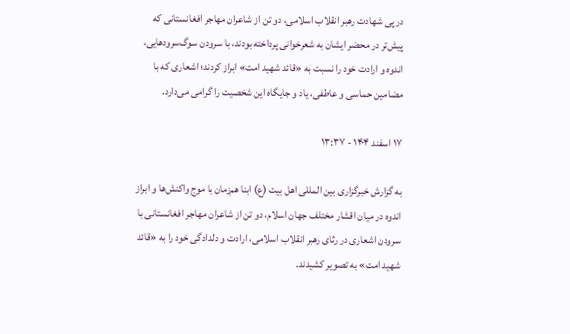در پی شهادت رهبر انقلاب اسلامی، دو تن از شاعران مهاجر افغانستانی که پیش‌تر در محضر ایشان به شعرخوانی پرداخته بودند، با سرودن سوگ‌سرودهایی، اندوه و ارادت خود را نسبت به «قائد شهید امت» ابراز کردند؛ اشعاری که با مضامین حماسی و عاطفی، یاد و جایگاه این شخصیت را گرامی می‌دارد.

۱۷ اسفند ۱۴۰۴ - ۱۳:۳۷

به گزارش خبرگزاری بین المللی اهل بیت (ع) ابنا هم‌زمان با موج واکنش‌ها و ابراز اندوه در میان اقشار مختلف جهان اسلام، دو تن از شاعران مهاجر افغانستانی با سرودن اشعاری در رثای رهبر انقلاب اسلامی، ارادت و دلدادگی خود را به «قائد شهید امت» به تصویر کشیدند.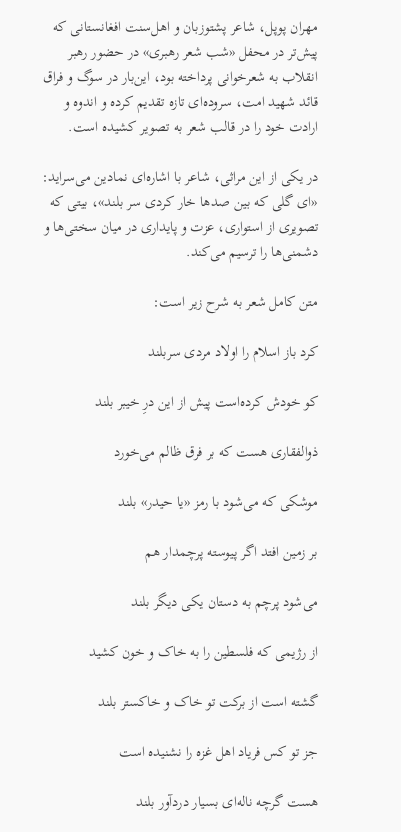مهران پوپل، شاعر پشتوزبان و اهل‌سنت افغانستانی که پیش‌تر در محفل «شب شعر رهبری» در حضور رهبر انقلاب به شعرخوانی پرداخته بود، این‌بار در سوگ و فراق قائد شهید امت، سروده‌ای تازه تقدیم کرده و اندوه و ارادت خود را در قالب شعر به تصویر کشیده است.

در یکی از این مراثی، شاعر با اشاره‌ای نمادین می‌سراید: «ای گلی که بین صدها خار کردی سر بلند»، بیتی که تصویری از استواری، عزت و پایداری در میان سختی‌ها و دشمنی‌ها را ترسیم می‌کند.

متن کامل شعر به شرح زیر است:

کرد باز اسلام را اولاد مردی سربلند

کو خودش کرده‌است پیش از این درِ خیبر بلند

ذوالفقاری هست که بر فرق ظالم می‌خورد

موشکی که می‌شود با رمز «یا حیدر» بلند

بر زمین افتد اگر پیوسته پرچمدار هم

می‌شود پرچم به دستان یکی دیگر بلند

از رژیمی که فلسطین را به خاک و خون کشید

گشته است از برکت تو خاک و خاکستر بلند

جز تو کس فریاد اهل غزه را نشنیده است

هست گرچه ناله‌ای بسیار دردآور بلند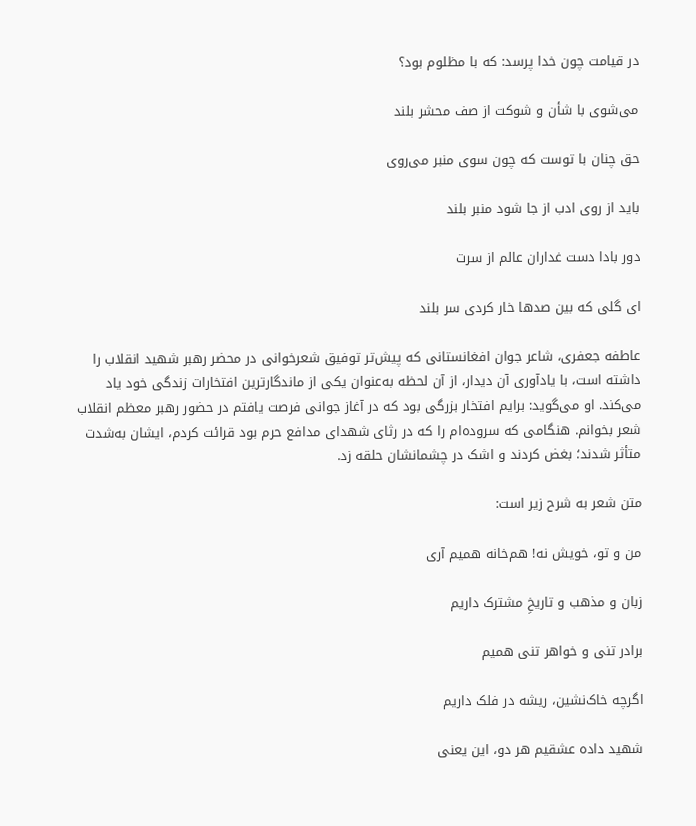در قیامت چون خدا پرسد: که با مظلوم بود؟

می‌شوی با شأن و شوکت از صف محشر بلند

حق چنان با توست که چون سوی منبر می‌روی

باید از روی ادب از جا شود منبر بلند

دور بادا دست غداران عالم از سرت

ای گلی که بین صدها خار کردی سر بلند

عاطفه جعفری، شاعر جوان افغانستانی که پیش‌تر توفیق شعرخوانی در محضر رهبر شهید انقلاب را داشته است، با یادآوری آن دیدار، از آن لحظه به‌عنوان یکی از ماندگارترین افتخارات زندگی خود یاد می‌کند. او می‌گوید: برایم افتخار بزرگی بود که در آغاز جوانی فرصت یافتم در حضور رهبر معظم انقلاب شعر بخوانم. هنگامی که سروده‌ام را که در رثای شهدای مدافع حرم بود قرائت کردم، ایشان به‌شدت متأثر شدند؛ بغض کردند و اشک در چشمانشان حلقه زد.

متن شعر به شرح زیر است:

من و تو، خویش نه! هم‌خانه‌ همیم آری

زبان و مذهب و تاریخِ مشترک داریم

برادر تنی و خواهر تنی همیم

اگرچه خاک‌نشین، ریشه در فلک داریم

شهید داده‌ عشقیم هر دو، این یعنی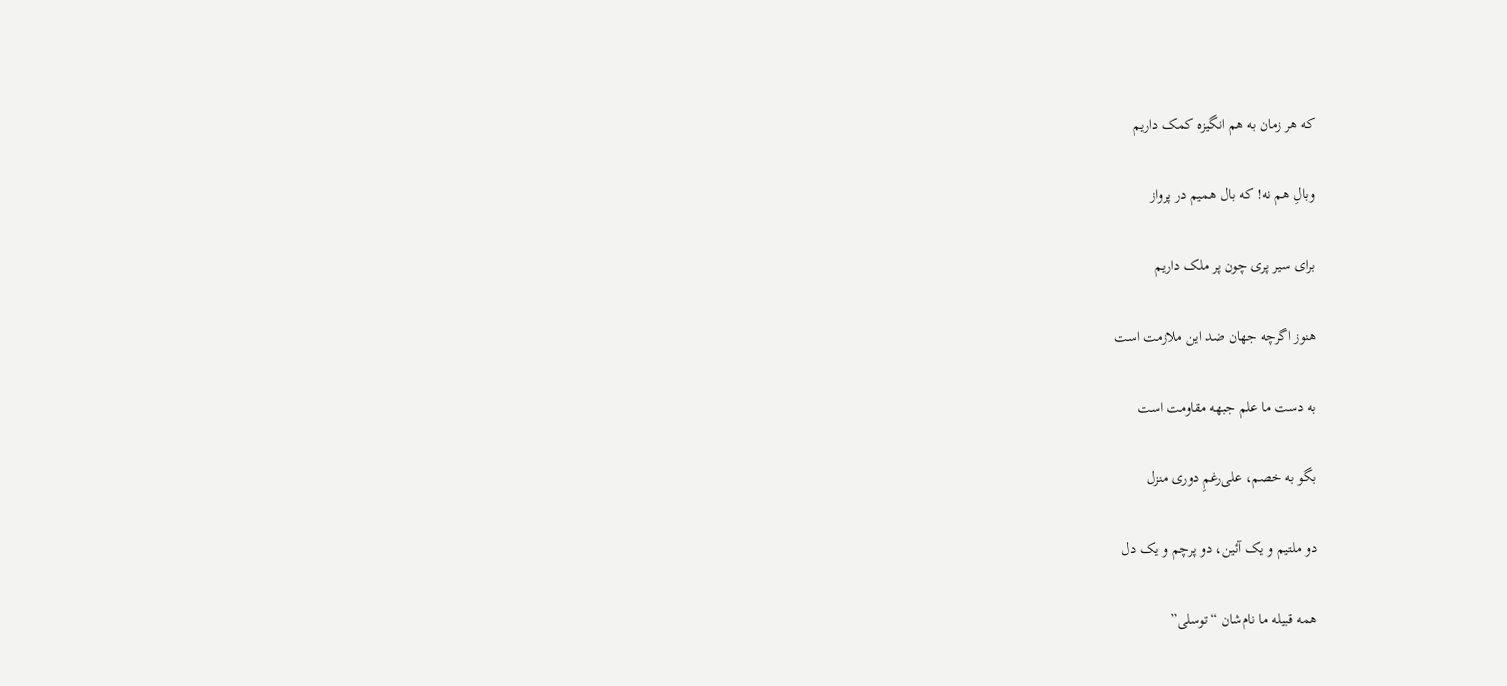که هر زمان به هم انگیزه کمک داریم

وبالِ هم نه! که بال همیم در پرواز

برای سیر پری چون پر ملک داریم

هنوز اگرچه جهان ضد این ملازمت است

به دست ما علم جبهه‌ مقاومت است

بگو به خصم، علی‌رغمِ دوری منزل

دو ملتیم و یک آئین، دو پرچم و یک دل

همه قبیله‌ ما نام‌شان “توسلی”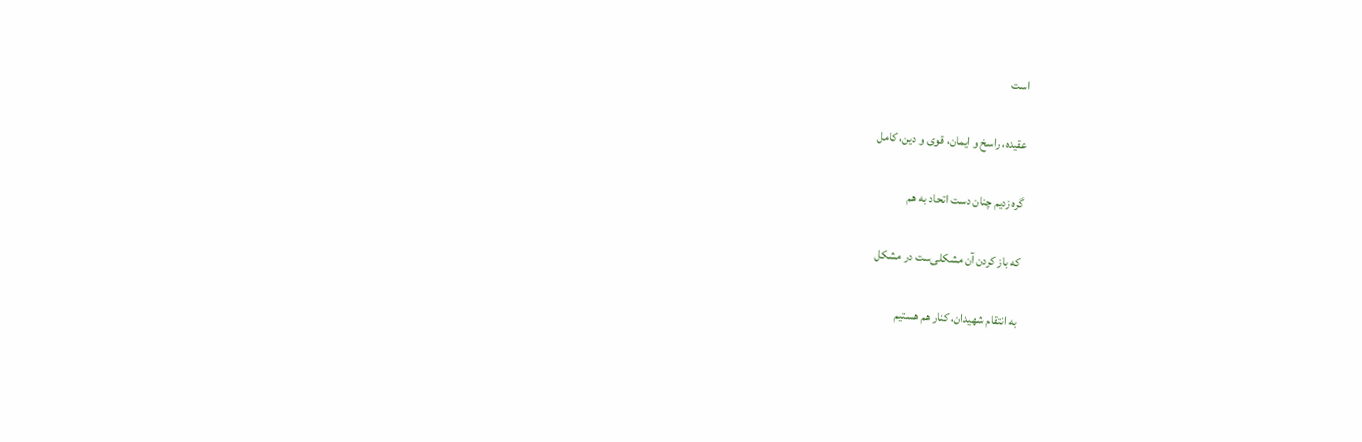است

عقیده، راسخ و ایمان، قوی و دین، کامل

گره زدیم چنان دست اتحاد به هم

که باز کردن آن مشکلی‌ست در مشکل

به انتقام شهیدان، کنار هم هستیم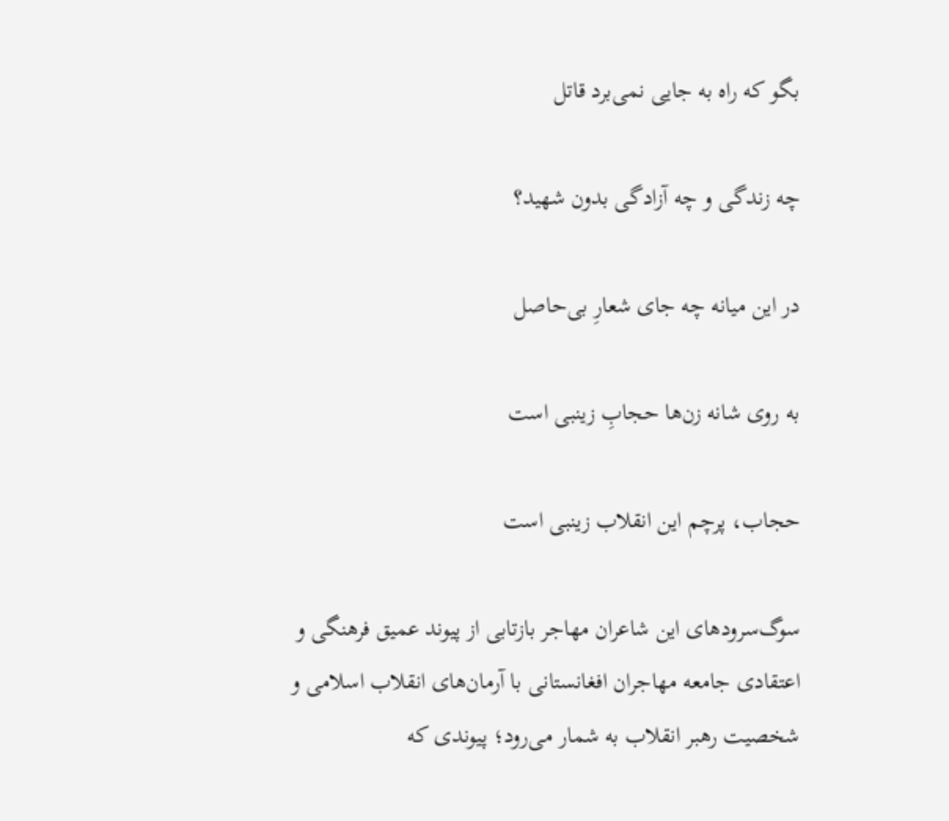بگو که راه به جایی نمی‌برد قاتل

چه زندگی و چه آزادگی بدون شهید؟

در این میانه چه جای شعارِ بی‌حاصل

به روی شانه زن‌ها حجابِ زینبی است

حجاب، پرچم این انقلاب زینبی است

سوگ‌سرودهای این شاعران مهاجر بازتابی از پیوند عمیق فرهنگی و اعتقادی جامعه مهاجران افغانستانی با آرمان‌های انقلاب اسلامی و شخصیت رهبر انقلاب به شمار می‌رود؛ پیوندی که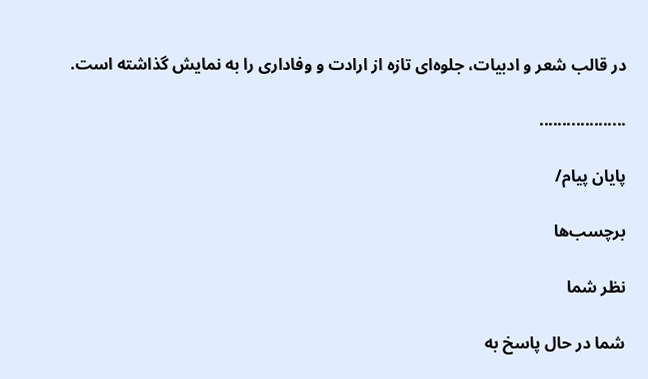در قالب شعر و ادبیات، جلوه‌ای تازه از ارادت و وفاداری را به نمایش گذاشته است.

...................

پایان پیام/

برچسب‌ها

نظر شما

شما در حال پاسخ به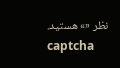نظر «» هستید.
captcha